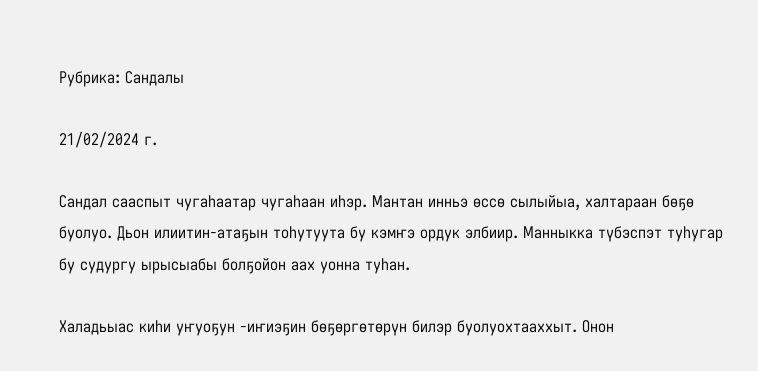Рубрика: Сандалы

21/02/2024 г.

Сандал сааспыт чугаһаатар чугаһаан иһэр. Мантан инньэ өссө сылыйыа, халтараан бөҕө буолуо. Дьон илиитин-атаҕын тоһутуута бу кэмҥэ ордук элбиир. Манныкка түбэспэт туһугар бу судургу ырысыабы болҕойон аах уонна туһан.

Халадьыас киһи уҥуоҕун -иҥиэҕин бөҕөргөтөрүн билэр буолуохтааххыт. Онон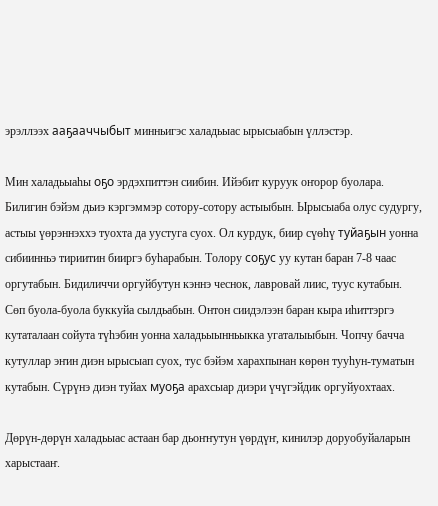эрэллээх ааҕааччыбыт минньигэс халадьыас ырысыабын үллэстэр.

Мин халадьыаһы оҕо эрдэхпиттэн сиибин. Ийэбит куруук оҥорор буолара. Билигин бэйэм дьиэ кэргэммэр сотору-сотору астыыбын. Ырысыаба олус судургу, астыы үөрэннэххэ туохта да уустуга суох. Ол курдук, биир сүөһү туйаҕын уонна сибиинньэ тириитин бииргэ буһарабын. Толору соҕус уу кутан баран 7-8 чаас оргутабын. Бидиличчи оргуйбутун кэннэ чеснок, лавровай лиис, туус кутабын. Сөп буола-буола буккуйа сылдьабын. Онтон сиидэлээн баран кыра иһиттэргэ кутаталаан сойута түһэбин уонна халадьыынньыкка угаталыыбын. Чопчу бачча кутуллар эҥин диэн ырысыап суох, тус бэйэм харахпынан көрөн тууһун-туматын кутабын. Сүрүнэ диэн туйах муоҕа арахсыар диэри үчүгэйдик оргуйуохтаах.

Дөрүн-дөрүн халадьыас астаан бар дьоҥҥутун үөрдүҥ, кинилэр доруобуйаларын харыстааҥ.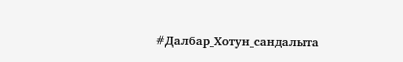#Далбар_Хотун_сандалыта